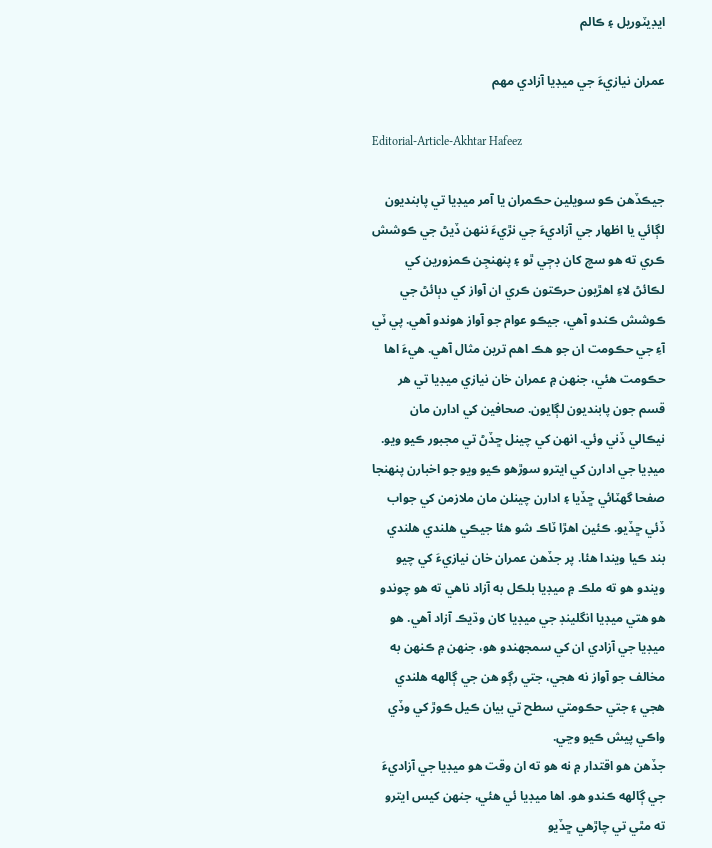ايڊيٽوريل ۽ ڪالم

عمران نيازيءَ جي ميڊيا آزادي مهم

Editorial-Article-Akhtar Hafeez

جيڪڏهن ڪو سويلين حڪمران يا آمر ميڊيا تي پابنديون لڳائي يا اظهار جي آزاديءَ جي نڙيءَ ننهن ڏيڻ جي ڪوشش ڪري ته هو سچ کان ڊڄي ٿو ۽ پنهنجِن ڪمزورين کي لڪائڻ لاءِ اهڙيون حرڪتون ڪري ان آواز کي دٻائڻ جي ڪوشش ڪندو آهي، جيڪو عوام جو آواز هوندو آهي. پي ٽي آءِ جي حڪومت ان جو هڪ اهم ترين مثال آهي. هيءَ اها حڪومت هئي، جنهن ۾ عمران خان نيازي ميڊيا تي هر قسم جون پابنديون لڳايون. صحافين کي ادارن مان نيڪالي ڏني وئي. انهن کي چينل ڇڏڻ تي مجبور ڪيو ويو. ميڊيا جي ادارن کي ايترو سوڙهو ڪيو ويو جو اخبارن پنهنجا صفحا گهٽائي ڇڏيا ۽ ادارن چينلن مان ملازمن کي جواب ڏئي ڇڏيو. ڪئين اهڙا ٽاڪ شو هئا جيڪي هلندي هلندي بند ڪيا ويندا هئا. پر جڏهن عمران خان نيازيءَ کي چيو ويندو هو ته ملڪ ۾ ميڊيا بلڪل به آزاد ناهي ته هو چوندو هو هتي ميڊيا انگلينڊ جي ميڊيا کان وڌيڪ آزاد آهي. هو ميڊيا جي آزادي ان کي سمجهندو هو، جنهن ۾ ڪنهن به مخالف جو آواز نه هجي، جتي رڳو هن جي ڳالهه هلندي هجي ۽ جتي حڪومتي سطح تي بيان ڪيل ڪوڙ کي وڏي واڪي پيش ڪيو وڃي.
جڏهن هو اقتدار ۾ نه هو ته ان وقت هو ميڊيا جي آزاديءَ جي ڳالهه ڪندو هو. اها ميڊيا ئي هئي، جنهن کيس ايترو ته مٿي تي چاڙهي ڇڏيو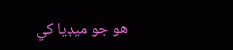هو جو ميڊيا کي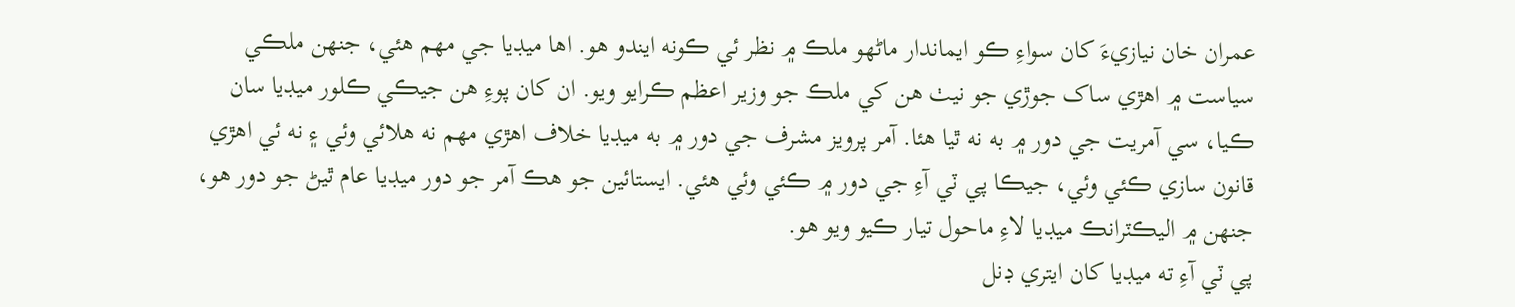عمران خان نيازيءَ کان سواءِ ڪو ايماندار ماڻهو ملڪ ۾ نظر ئي ڪونه ايندو هو. اها ميڊيا جي مهم هئي، جنهن ملڪي سياست ۾ اهڙي ساک جوڙي جو نيٺ هن کي ملڪ جو وزير اعظم ڪرايو ويو. ان کان پوءِ هن جيڪي ڪلور ميڊيا سان ڪيا، سي آمريت جي دور ۾ به نه ٿيا هئا. آمر پرويز مشرف جي دور ۾ به ميڊيا خلاف اهڙي مهم نه هلائي وئي ۽ نه ئي اهڙي قانون سازي ڪئي وئي، جيڪا پي ٽي آءِ جي دور ۾ ڪئي وئي هئي. ايستائين جو هڪ آمر جو دور ميڊيا عام ٿيڻ جو دور هو، جنهن ۾ اليڪٽرانڪ ميڊيا لاءِ ماحول تيار ڪيو ويو هو.
پي ٽي آءِ ته ميڊيا کان ايتري ڊنل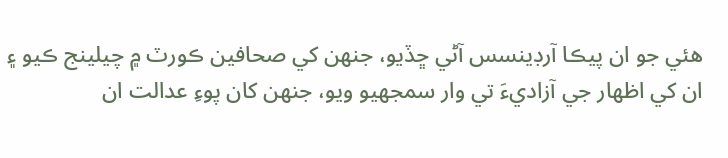هئي جو ان پيڪا آرڊينسس آڻي ڇڏيو، جنهن کي صحافين ڪورٽ ۾ چيلينج ڪيو ۽ ان کي اظهار جي آزاديءَ تي وار سمجهيو ويو، جنهن کان پوءِ عدالت ان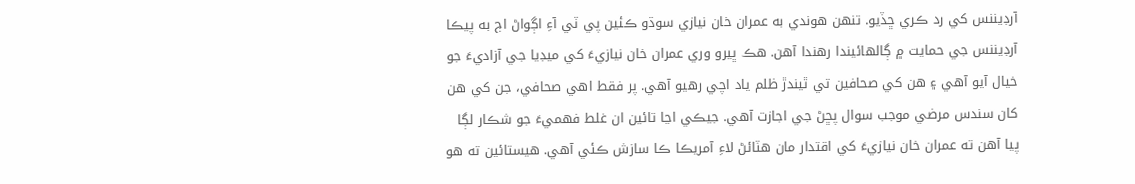آرڊيننس کي رد ڪري ڇڏيو. تنهن هوندي به عمران خان نيازي سوڌو ڪئين پي ٽي آءِ اڳواڻ اڄ به پيڪا آرڊيننس جي حمايت ۾ ڳالهائيندا رهندا آهن. هڪ ڀيرو وري عمران خان نيازيءَ کي ميڊيا جي آزاديءَ جو خيال آيو آهي ۽ هن کي صحافين تي ٿيندڙ ظلم ياد اچي رهيو آهي. پر فقط اهي صحافي، جن کي هن کان سندس مرضي موجب سوال پڇڻ جي اجازت آهي. جيڪي اڃا تائين ان غلط فهميءَ جو شڪار لڳا پيا آهن ته عمران خان نيازيءَ کي اقتدار مان هٽائڻ لاءِ آمريڪا ڪا سازش ڪئي آهي. هيستائين ته هو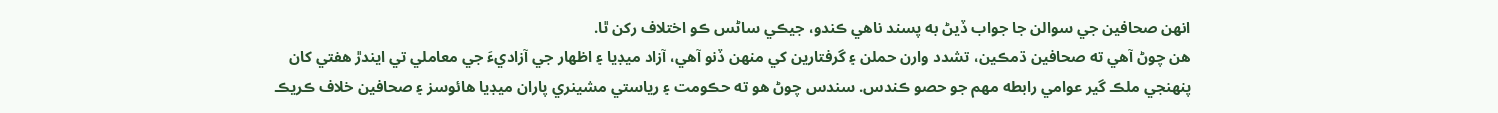انهن صحافين جي سوالن جا جواب ڏيڻ به پسند ناهي ڪندو، جيڪي ساڻس ڪو اختلاف رکن ٿا.
هن چوڻ آهي ته صحافين ڌمڪين، تشدد وارن حملن ۽ گرفتارين کي منهن ڏنو آهي، آزاد ميڊيا ۽ اظهار جي آزاديءَ جي معاملي تي ايندڙ هفتي کان پنهنجي ملڪ گير عوامي رابطه مهم جو حصو ڪندس. سندس چوڻ هو ته حڪومت ۽ رياستي مشينري پاران ميڊيا هائوسز ۽ صحافين خلاف ڪريڪ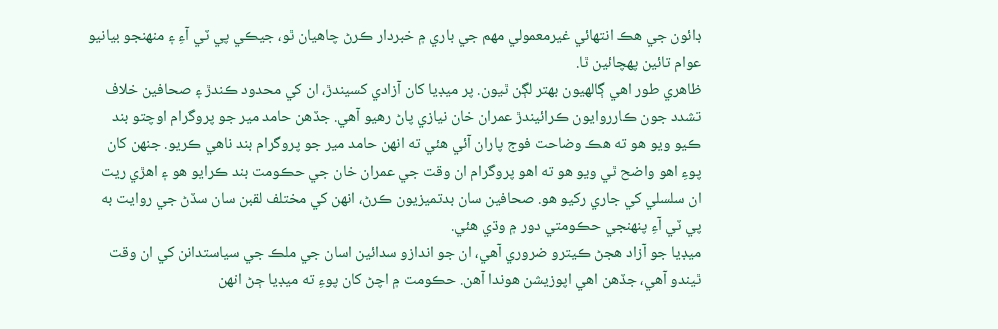ڊائون جي هڪ انتهائي غيرمعمولي مهم جي باري ۾ خبردار ڪرڻ چاهيان ٿو، جيڪي پي ٽي آءِ ۽ منهنجو بيانيو عوام تائين پهچائين ٿا.
ظاهري طور اهي ڳالهيون بهتر لڳن ٿيون. پر ميڊيا کان آزادي کسيندڙ، ان کي محدود ڪندڙ ۽ صحافين خلاف تشدد جون ڪارروايون ڪرائيندڙ عمران خان نيازي پاڻ رهيو آهي. جڏهن حامد مير جو پروگرام اوچتو بند ڪيو ويو هو ته هڪ وضاحت فوج پاران آئي هئي ته انهن حامد مير جو پروگرام بند ناهي ڪريو. جنهن کان پوءِ اهو واضح ٿي ويو هو ته اهو پروگرام ان وقت جي عمران خان جي حڪومت بند ڪرايو هو ۽ اهڙي ريت ان سلسلي کي جاري رکيو هو. صحافين سان بدتميزيون ڪرڻ، انهن کي مختلف لقبن سان سڏڻ جي روايت به پي ٽي آءِ پنهنجي حڪومتي دور ۾ وڌي هئي.
ميڊيا جو آزاد هجڻ ڪيترو ضروري آهي، ان جو اندازو سدائين اسان جي ملڪ جي سياستدانن کي ان وقت ٿيندو آهي، جڏهن اهي اپوزيشن هوندا آهن. حڪومت ۾ اچڻ کان پوءِ ته ميڊيا ڄڻ انهن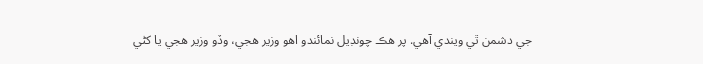جي دشمن ٿي ويندي آهي. پر هڪ چونڊيل نمائندو اهو وزير هجي، وڏو وزير هجي يا کڻي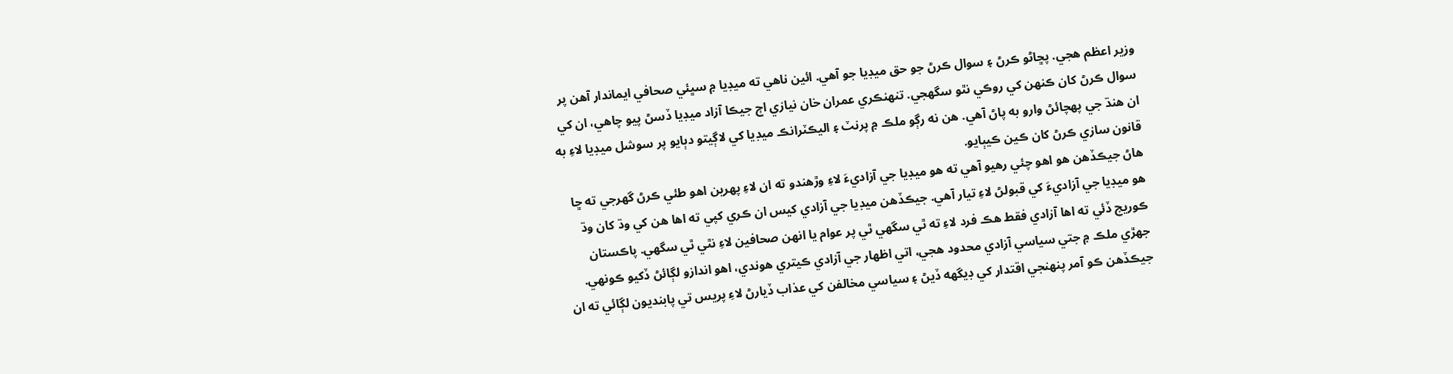وزير اعظم هجي. پڇاڻو ڪرڻ ۽ سوال ڪرڻ جو حق ميڊيا جو آهي. ائين ناهي ته ميڊيا ۾ سڀئي صحافي ايماندار آهن پر سوال ڪرڻ کان ڪنهن کي روڪي نٿو سگهجي. تنهنڪري عمران خان نيازي اڄ جيڪا آزاد ميڊيا ڏسڻ پيو چاهي، ان کي ان هنڌ جي پهچائڻ وارو به پاڻ آهي. هن نه رڳو ملڪ ۾ پرنٽ ۽ اليڪٽرانڪ ميڊيا کي لاڳيتو دٻايو پر سوشل ميڊيا لاءِ به قانون سازي ڪرڻ کان ڪين ڪيٻايو.
هاڻ جيڪڏهن هو اهو چئي رهيو آهي ته هو ميڊيا جي آزاديءَ لاءِ وڙهندو ته ان لاءِ پهرين اهو طئي ڪرڻ گهرجي ته ڇا هو ميڊيا جي آزاديءَ کي قبولڻ لاءِ تيار آهي. جيڪڏهن ميڊيا جي آزادي کيس ان ڪري کپي ته اها هن کي وڌ کان وڌ ڪوريج ڏئي ته اها آزادي فقط هڪ فرد لاءِ ته ٿي سگهي ٿي پر عوام يا انهن صحافين لاءِ نٿي ٿي سگهي. پاڪستان جهڙي ملڪ ۾ جتي سياسي آزادي محدود هجي، اتي اظهار جي آزادي ڪيتري هوندي، اهو اندازو لڳائڻ ڏکيو ڪونهي. جيڪڏهن ڪو آمر پنهنجي اقتدار کي ڊيگهه ڏيڻ ۽ سياسي مخالفن کي عذاب ڏيارڻ لاءِ پريس تي پابنديون لڳائي ته ان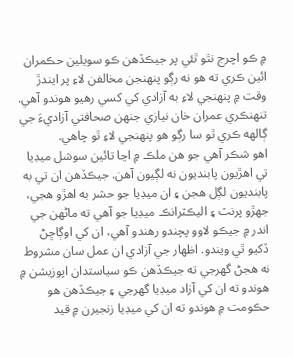۾ ڪو اچرج نٿو ٿئي پر جيڪڏهن ڪو سويلين حڪمران ائين ڪري ته هو نه رڳو پنهنجن مخالفن لاءِ پر ايندڙ وقت ۾ پنهنجي لاءِ به آزادي کي کسي رهيو هوندو آهي. تنهنڪري عمران خان نيازي جنهن صحافتي آزاديءَ جي ڳالهه ڪري ٿو سا رڳو هو پنهنجي لاءِ ٿو چاهي.
اهو شڪر آهي جو هن ملڪ ۾ اڃا تائين سوشل ميڊيا تي اهڙيون پابنديون نه لڳيون آهن. جيڪڏهن ان تي به پابنديون لڳل هجن ۽ ان ميڊيا جو حشر به اهڙو هجي، جهڙو پرنٽ ۽ اليڪٽرانڪ ميڊيا جو آهي ته ماڻهن جي اندر ۾ جيڪو لاوو پچندو رهندو آهي، ان کي اوڳاڇڻ ڏکيو ٿي ويندو. اظهار جي آزادي ان عمل سان مشروط نه هجڻ گهرجي ته جيڪڏهن ڪو سياستدان اپوزيشن ۾ هوندو ته ان کي آزاد ميڊيا گهرجي ۽ جيڪڏهن هو حڪومت ۾ هوندو ته ان کي ميڊيا زنجيرن ۾ قيد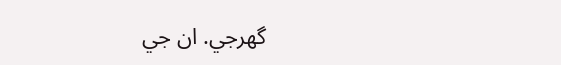گهرجي. ان جي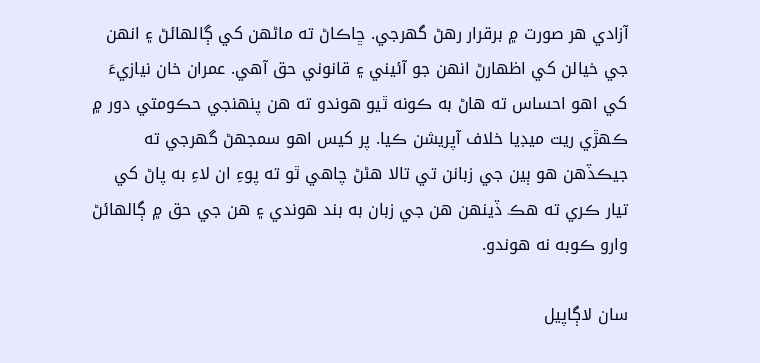آزادي هر صورت ۾ برقرار رهڻ گهرجي. ڇاڪاڻ ته ماڻهن کي ڳالهائڻ ۽ انهن جي خيالن کي اظهارڻ انهن جو آئيني ۽ قانوني حق آهي. عمران خان نيازيءَ کي اهو احساس ته هاڻ به ڪونه ٿيو هوندو ته هن پنهنجي حڪومتي دور ۾ ڪهڙي ريت ميڊيا خلاف آپريشن ڪيا. پر کيس اهو سمجهڻ گهرجي ته جيڪڏهن هو ٻين جي زبانن تي تالا هڻڻ چاهي ٿو ته پوءِ ان لاءِ به پاڻ کي تيار ڪري ته هڪ ڏينهن هن جي زبان به بند هوندي ۽ هن جي حق ۾ ڳالهائڻ وارو ڪوبه نه هوندو.

سان لاڳاپيل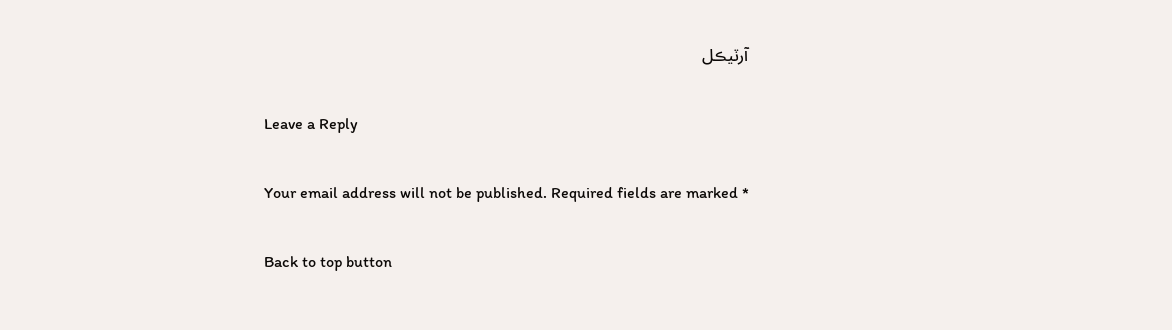آرٽيڪل

Leave a Reply

Your email address will not be published. Required fields are marked *

Back to top button